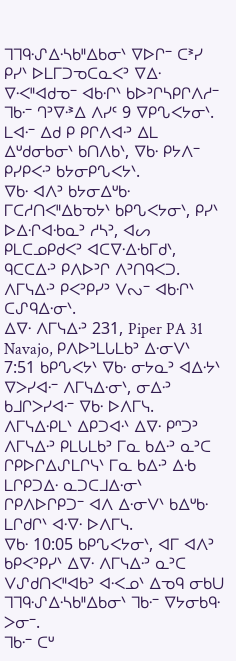ᒣᒣᑫᐧᔑᐃᐧᓴᑲᐦᐃᑲᓂᐠ ᐁᐅᒋᐨ ᑕᕑᓯ ᑭᓯᐠ ᐅᒪᒥᑐᓀᑕᓇᐸᐣ ᐁᐃᐧ ᐁᐧᐸᐦᐊᑯᓀᐨ ᐊᑲᐧᒋᐠ ᑲᐅᐣᒋᓴᑭᒋᐱᓱᐨ ᒣᑲᐧᐨ ᒉᐣᐁᐧᕑᐃ ᐱᓯᑦ 9 ᐁᑭᔐᐸᔭᓂᐠ.
ᒪᐊᐧᐨ ᐃᑯ ᑭ ᑭᒋᐱᐊᐧᐣ ᐃᒪ ᐃᐡᑯᓂᑲᓂᐠ ᑲᑎᐱᑲᐠ, ᐁᑲᐧ ᑭᔭᐱᐨ ᑭᓯᑭᐸᐧᐣ ᑲᔭᓂᑭᔐᐸᔭᐠ.
ᐁᑲᐧ ᐊᐱᐣ ᑲᔭᓂᐃᐡᑲᐧ ᒥᑕᓱᑎᐸᐦᐃᑲᓀᔭᐠ ᑲᑭᔐᐸᔭᓂᐠ, ᑭᓯᐠ ᐅᐃᐧᒋᐊᐧᑲᓇᐣ ᓱᓴᐣ, ᐊᔕ ᑭᒪᑕᓄᑭᑯᐸᐣ ᐊᑕᐁᐧᐃᐧᑲᒥᑯᐠ, ᑫᑕᑕᐃᐧᐣ ᑭᐱᐅᐣᒋ ᐱᐣᑎᑫᐸᑐ.
ᐱᒥᓭᐃᐧᐣ ᑭᐸᐣᑭᓯᐣ ᐯᔓᐨ ᐊᑲᐧᒋᐠ ᑕᔑᑫᐃᐧᓂᐠ.
ᐃᐁᐧ ᐱᒥᓭᐃᐧᐣ 231, Piper PA 31 Navajo, ᑭᐱᐅᐣᒪᒐᒪᑲᐣ ᐃᐧᓂᐯᐠ 7:51 ᑲᑭᔐᐸᔭᐠ ᐁᑲᐧ ᓂᔭᓇᐣ ᐊᐃᐧᔭᐠ ᐁᐳᓯᐊᐧᐨ ᐱᒥᓭᐃᐧᓂᐠ, ᓂᐃᐧᐣ ᑲᒧᒋᐳᓯᐊᐧᐨ ᐁᑲᐧ ᐅᐱᒥᓭ.
ᐱᒥᓭᐃᐧᑭᒪᐠ ᐃᑭᑐᐊᐧᐠ ᐃᐁᐧ ᑭᐢᑐᐣ ᐱᒥᓭᐃᐧᐣ ᑭᒪᒐᒪᑲᐣ ᒥᓇ ᑲᐃᐧᐣ ᓇᐣᑕ ᒋᑭᐅᒋᐃᔑᒪᒋᓭᐠ ᒥᓇ ᑲᐃᐧᐣ ᐃᐧᑲ ᒪᒋᑭᑐᐃᐧ ᓇᑐᑕᒧᐃᐧᓂᐠ ᒋᑭᐱᐅᒋᑭᑐᐨ ᐊᐱ ᐃᐧᓂᐯᐠ ᑲᐃᐡᑲᐧ ᒪᒋᑯᒋᐠ ᐊᐧᐁᐧ ᐅᐱᒥᓭ.
ᐁᑲᐧ 10:05 ᑲᑭᔐᐸᔭᓂᐠ, ᐊᒥ ᐊᐱᐣ ᑲᑭᐸᐣᑭᓯᐠ ᐃᐁᐧ ᐱᒥᓭᐃᐧᐣ ᓇᐣᑕ ᐯᔑᑯᑎᐸᐦᐊᑲᐣ ᐊᐧᐸᓄᐠ ᐃᓀᑫ ᓂᑲᑌ ᒣᒣᑫᐧᔑᐃᐧᓴᑲᐦᐃᑲᓂᐠ ᒣᑲᐧᐨ ᐁᔭᓂᑲᑫᐧ ᐳᓂᐨ.
ᒣᑲᐧᐨ ᑕᐡ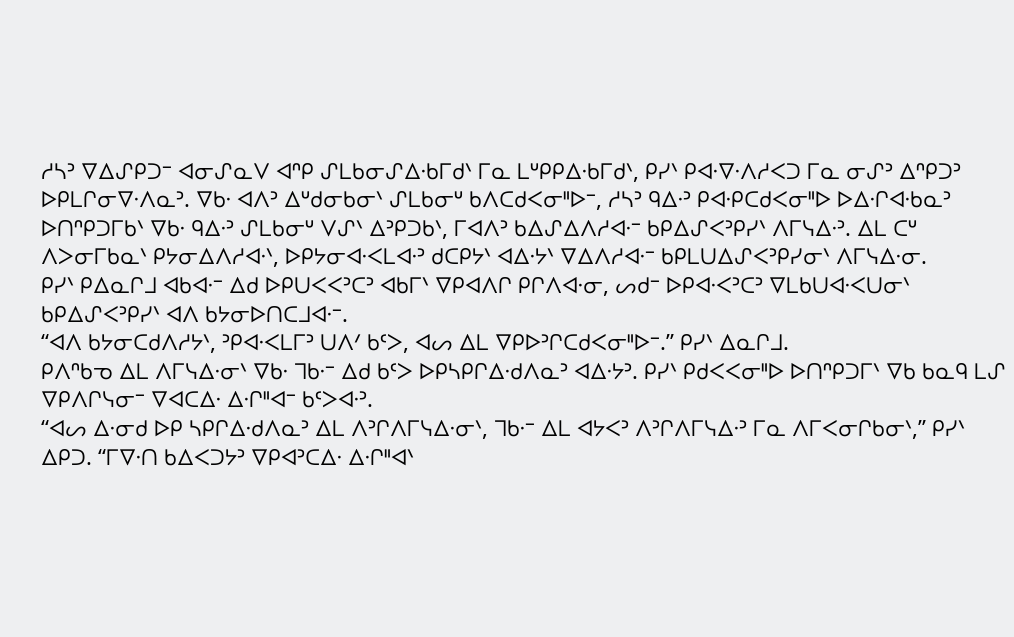ᓱᓴᐣ ᐁᐃᔑᑭᑐᐨ ᐊᓂᔑᓇᐯ ᐊᐢᑭ ᔑᒪᑲᓂᔑᐃᐧᑲᒥᑯᐠ ᒥᓇ ᒪᐡᑭᑭᐃᐧᑲᒥᑯᐠ, ᑭᓯᐠ ᑭᐊᐧᐁᐧᐱᓱᐸᑐ ᒥᓇ ᓂᔑᐣ ᐃᐢᑭᑐᐣ ᐅᑭᒪᒋᓂᐁᐧᐱᓇᐣ. ᐁᑲᐧ ᐊᐱᐣ ᐃᐡᑯᓂᑲᓂᐠ ᔑᒪᑲᓂᐡ ᑲᐱᑕᑯᐸᓂᐦᐅᐨ, ᓱᓴᐣ ᑫᐃᐧᐣ ᑭᐊᐧᑭᑕᑯᐸᓂᐦᐅ ᐅᐃᐧᒋᐊᐧᑲᓇᐣ ᐅᑎᐢᑭᑐᒥᑲᐠ ᐁᑲᐧ ᑫᐃᐧᐣ ᔑᒪᑲᓂᐡ ᐯᔑᐠ ᐃᐣᑭᑐᑲᐠ, ᒥᐊᐱᐣ ᑲᐃᔑᐃᐱᓱᐊᐧᐨ ᑲᑭᐃᔑᐸᐣᑭᓯᐠ ᐱᒥᓭᐃᐧᐣ. ᐃᒪ ᑕᐡ ᐱᐳᓂᒥᑲᓇᐠ ᑭᔭᓂᐃᐱᓱᐊᐧᐠ, ᐅᑭᔭᓂᐊᐧᐸᒪᐊᐧᐣ ᑯᑕᑭᔭᐠ ᐊᐃᐧᔭᐠ ᐁᐃᐱᓱᐊᐧᐨ ᑲᑭᒪᑌᐃᔑᐸᐣᑭᓯᓂᐠ ᐱᒥᓭᐃᐧᓂ.
ᑭᓯᐠ ᑭᐃᓇᒋᒧ ᐊᑲᐊᐧᐨ ᐃᑯ ᐅᑭᑌᐸᐸᐣᑕᐣ ᐊᑲᒥᐠ ᐁᑭᐊᐱᒋ ᑭᒋᐱᐊᐧᓂ, ᔕᑯᐨ ᐅᑭᐊᐧᐸᐣᑕᐣ ᐁᒪᑲᑌᐊᐧᐸᑌᓂᐠ ᑲᑭᐃᔑᐸᐣᑭᓯᐠ ᐊᐱ ᑲᔭᓂᐅᑎᑕᒧᐊᐧᐨ.
“ᐊᐱ ᑲᔭᓂᑕᑯᐱᓱᔭᐠ, ᐣᑭᐊᐧᐸᒪᒥᐣ ᑌᐱᐟ ᑲᑦᐳ, ᐊᔕ ᐃᒪ ᐁᑭᐅᐣᒋᑕᑯᐸᓂᐦᐅᐨ.” ᑭᓯᐠ ᐃᓇᒋᒧ.
ᑭᐱᐢᑲᓀ ᐃᒪ ᐱᒥᓭᐃᐧᓂᐠ ᐁᑲᐧ ᒣᑲᐧᐨ ᐃᑯ ᑲᑦᐳ ᐅᑭᓴᑭᒋᐃᐧᑯᐱᓇᐣ ᐊᐃᐧᔭᐣ. ᑭᓯᐠ ᑭᑯᐸᐸᓂᐦᐅ ᐅᑎᐢᑭᑐᒥᐠ ᐁᑲ ᑲᓇᑫ ᒪᔑ ᐁᑭᐱᒋᓭᓂᐨ ᐁᐊᑕᐃᐧ ᐃᐧᒋᐦᐊᐨ ᑲᑦᐳᐊᐧᐣ.
“ᐊᔕ ᐃᐧᓂᑯ ᐅᑭ ᓴᑭᒋᐃᐧᑯᐱᓇᐣ ᐃᒪ ᐱᐣᒋᐱᒥᓭᐃᐧᓂᐠ, ᒣᑲᐧᐨ ᐃᒪ ᐊᔭᐸᐣ ᐱᐣᒋᐱᒥᓭᐃᐧᐣ ᒥᓇ ᐱᒥᐸᓂᒋᑲᓂᐠ,” ᑭᓯᐠ ᐃᑭᑐ. “ᒥᐁᐧᑎ ᑲᐃᐸᑐᔭᐣ ᐁᑭᐊᐣᑕᐃᐧ ᐃᐧᒋᐦᐊᐠ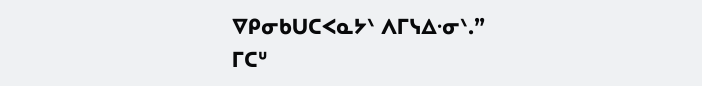ᐁᑭᓂᑲᑌᑕᐸᓇᔭᐠ ᐱᒥᓭᐃᐧᓂᐠ.”
ᒥᑕᐡ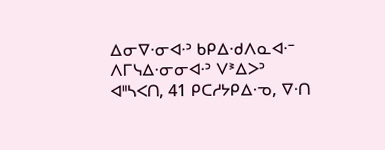ᐃᓂᐁᐧᓂᐊᐧᐣ ᑲᑭᐃᐧᑯᐱᓇᐊᐧᐨ ᐱᒥᓭᐃᐧᓂᓂᐊᐧᐣ ᐯᕑᐃᐳᐣ ᐊᐦᓴᐸᑎ, 41 ᑭᑕᓱᔭᑭᐃᐧᓀ, ᐁᐧᑎ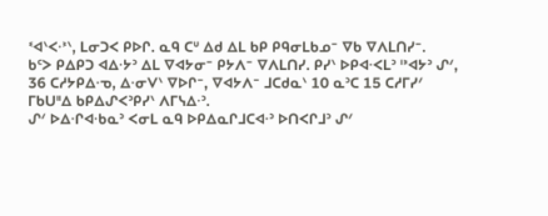ᓫᐊᐠᐸᐧᕑᐠ, ᒪᓂᑐᐸ ᑭᐅᒋ. ᓇᑫ ᑕᐡ ᐃᑯ ᐃᒪ ᑲᑭ ᑭᑫᓂᒪᑲᓄᐨ ᐁᑲ ᐁᐱᒪᑎᓯᐨ.
ᑲᑦᐳ ᑭᐃᑭᑐ ᐊᐃᐧᔭᐣ ᐃᒪ ᐁᐊᔭᓂᐨ ᑭᔭᐱᐨ ᐁᐱᒪᑎᓯ. ᑭᓯᐠ ᐅᑭᐊᐧᐸᒪᐣ ᑊᕑᐊᔭᐣ ᔑᐟ, 36 ᑕᓱᔭᑭᐃᐧᓀ, ᐃᐧᓂᐯᐠ ᐁᐅᒋᐨ, ᐁᐊᔭᐱᐨ ᒧᑕᑯᓇᐠ 10 ᓇᐣᑕ 15 ᑕᓱᒥᓯᐟ ᒥᑲᑌᐦᐃ ᑲᑭᐃᔑᐸᐣᑭᓯᐠ ᐱᒥᓭᐃᐧᐣ.
ᔑᐟ ᐅᐃᐧᒋᐊᐧᑲᓇᐣ ᐸᓂᒪ ᓇᑫ ᐅᑭᐃᓇᒋᒧᑕᐊᐧᐣ ᐅᑎᐸᒋᒧᐣ ᔑᐟ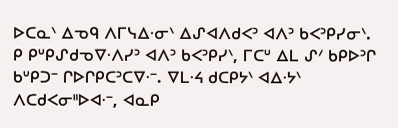ᐅᑕᓇᐠ ᐃᓀᑫ ᐱᒥᓭᐃᐧᓂᐠ ᐃᔑᐊᐱᑯᐸᐣ ᐊᐱᐣ ᑲᐸᐣᑭᓯᓂᐠ. ᑭ ᑭᐡᑭᔑᑯᓀᐁᐧᐱᓯᐣ ᐊᐱᐣ ᑲᐸᐣᑭᓯᐠ, ᒥᑕᐡ ᐃᒪ ᔑᐟ ᑲᑭᐅᐣᒋ ᑲᐡᑭᑐᐨ ᒋᐅᒋᑭᑕᐣᑕᐁᐧᐨ. ᐁᒪᐧᔦ ᑯᑕᑭᔭᐠ ᐊᐃᐧᔭᐠ ᐱᑕᑯᐸᓂᐦᐅᐊᐧᐨ, ᐊᓇᑭ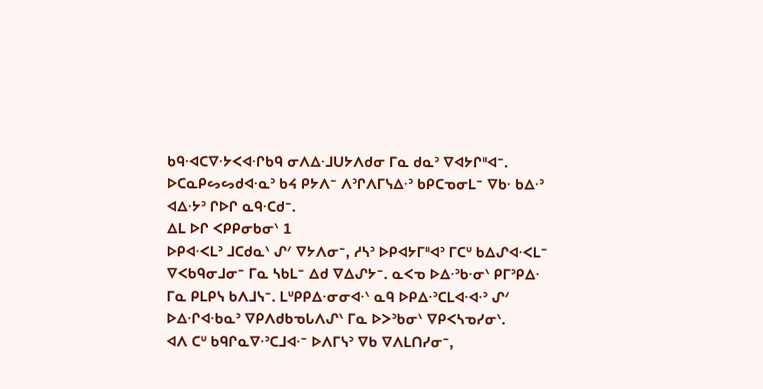ᑲᑫᐧᐊᑕᐁᐧᔭᐸᐊᐧᒋᑲᑫ ᓂᐱᐃᐧᒧᑌᔭᐱᑯᓂ ᒥᓇ ᑯᓇᐣ ᐁᐊᔭᒋᐦᐊᐨ. ᐅᑕᓇᑭᔕᔕᑯᐊᐧᓇᐣ ᑲᔦ ᑭᔭᐱᐨ ᐱᐣᒋᐱᒥᓭᐃᐧᐣ ᑲᑭᑕᓀᓂᒪᐨ ᐁᑲᐧ ᑲᐃᐧᐣ ᐊᐃᐧᔭᐣ ᒋᐅᒋ ᓇᑫᐧᑕᑯᐨ.
ᐃᒪ ᐅᒋ ᐸᑭᑭᓂᑲᓂᐠ 1
ᐅᑭᐊᐧᐸᒪᐣ ᒧᑕᑯᓇᐠ ᔑᐟ ᐁᔭᐱᓂᐨ, ᓱᓴᐣ ᐅᑭᐊᔭᒥᐦᐊᐣ ᒥᑕᐡ ᑲᐃᔑᐊᐧᐸᒪᐨ ᐁᐸᑲᑫᓂᒧᓂᐨ ᒥᓇ ᓴᑲᒪᐨ ᐃᑯ ᐁᐃᔑᔭᐨ. ᓇᐸᓀ ᐅᐃᐧᐣᑲᐧᓂᐠ ᑭᒥᐣᑭᐃᐧ ᒥᓇ ᑭᒪᑭᓭ ᑲᐱᒧᓭᐨ. ᒪᐡᑭᑭᐃᐧᓂᓂᐊᐧᐠ ᓇᑫ ᐅᑭᐃᐧᐣᑕᒪᐊᐧᐊᐧᐣ ᔑᐟ ᐅᐃᐧᒋᐊᐧᑲᓇᐣ ᐁᑭᐱᑯᑲᓀᒐᐱᔑᐠ ᒥᓇ ᐅᐳᐣᑲᓂᐠ ᐁᑭᐸᓴᓀᓯᓂᐠ.
ᐊᐱ ᑕᐡ ᑲᑫᒋᓇᐁᐧᐣᑕᒧᐊᐧᐨ ᐅᐱᒥᓭᐣ ᐁᑲ ᐁᐱᒪᑎᓯᓂᐨ,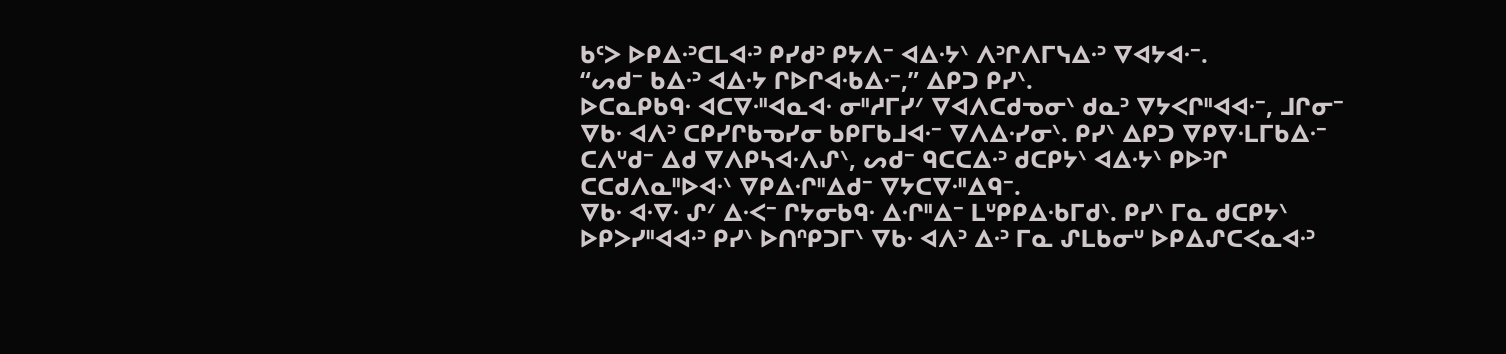ᑲᑦᐳ ᐅᑭᐃᐧᐣᑕᒪᐊᐧᐣ ᑭᓯᑯᐣ ᑭᔭᐱᐨ ᐊᐃᐧᔭᐠ ᐱᐣᒋᐱᒥᓭᐃᐧᐣ ᐁᐊᔭᐊᐧᐨ.
“ᔕᑯᐨ ᑲᐃᐧᐣ ᐊᐃᐧᔭ ᒋᐅᒋᐊᐧᑲᐃᐧᐨ,” ᐃᑭᑐ ᑭᓯᐠ.
ᐅᑕᓇᑭᑲᑫᐧ ᐊᑕᐁᐧᐦᐊᓇᐊᐧ ᓂᐦᓱᒥᓯᐟ ᐁᐊᐱᑕᑯᓀᓂᐠ ᑯᓇᐣ ᐁᔭᐸᒋᐦᐊᐊᐧᐨ, ᒧᒋᓂᐨ ᐁᑲᐧ ᐊᐱᐣ ᑕᑭᓯᒋᑲᓀᓯᓂ ᑲᑭᒥᑲᒧᐊᐧᐨ ᐁᐱᐃᐧᓯᓂᐠ. ᑭᓯᐠ ᐃᑭᑐ ᐁᑭᐁᐧᒪᒥᑲᐃᐧᐨ ᑕᐱᐡᑯᐨ ᐃᑯ ᐁᐱᑭᓴᐊᐧᐱᔑᐠ, ᔕᑯᐨ ᑫᑕᑕᐃᐧᐣ ᑯᑕᑭᔭᐠ ᐊᐃᐧᔭᐠ ᑭᐅᐣᒋ ᑕᑕᑯᐱᓇᐦᐅᐊᐧᐠ ᐁᑭᐃᐧᒋᐦᐃᑯᐨ ᐁᔭᑕᐁᐧᐦᐃᑫᐨ.
ᐁᑲᐧ ᐊᐧᐁᐧ ᔑᐟ ᐃᐧᐸᐨ ᒋᔭᓂᑲᑫᐧ ᐃᐧᒋᐦᐃᐨ ᒪᐡᑭᑭᐃᐧᑲᒥᑯᐠ. ᑭᓯᐠ ᒥᓇ ᑯᑕᑭᔭᐠ ᐅᑭᐳᓯᐦᐊᐊᐧᐣ ᑭᓯᐠ ᐅᑎᐢᑭᑐᒥᐠ ᐁᑲᐧ ᐊᐱᐣ ᐃᐧᐣ ᒥᓇ ᔑᒪᑲᓂᐡ ᐅᑭᐃᔑᑕᐸᓇᐊᐧᐣ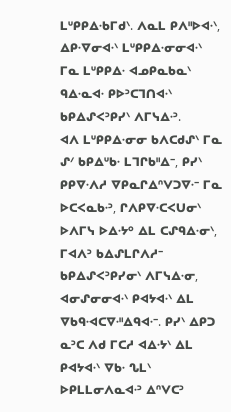ᒪᐡᑭᑭᐃᐧᑲᒥᑯᐠ. ᐱᓇᒪ ᑭᐱᐦᐅᐊᐧᐠ, ᐃᑭᐧᐁᓂᐊᐧᐠ ᒪᐡᑭᑭᐃᐧᓂᓂᐊᐧᐠ ᒥᓇ ᒪᐡᑭᑭᐃᐧ ᐊᓄᑭᓇᑲᓇᐠ ᑫᐃᐧᓇᐊᐧ ᑭᐅᐣᑕᒣᑎᐊᐧᐠ ᑲᑭᐃᔑᐸᐣᑭᓯᐠ ᐱᒥᓭᐃᐧᐣ.
ᐊᐱ ᒪᐡᑭᑭᐃᐧᓂᓂ ᑲᐱᑕᑯᔑᐠ ᒥᓇ ᔑᐟ ᑲᑭᐃᐡᑲᐧ ᒪᒣᒋᑲᐦᐃᐨ, ᑭᓯᐠ ᑭᑭᐁᐧᐱᓱ ᐁᑭᓇᒋᐃᐢᐯᑐᐁᐧᐨ ᒥᓇ ᐅᑕᐸᓇᑲᐧᐣ, ᒋᐱᑭᐁᐧᑕᐸᑌᓂᐠ ᐅᐱᒥᓭ ᐅᐃᐧᔭᐤ ᐃᒪ ᑕᔑᑫᐃᐧᓂᐠ, ᒥᐊᐱᐣ ᑲᐃᔑᒪᒋᐱᓱᐨ ᑲᑭᐃᔑᐸᐣᑭᓯᓂᐠ ᐱᒥᓭᐃᐧᓂ, ᐊᓂᔑᓂᓂᐊᐧᐠ ᑭᐊᔭᐊᐧᐠ ᐃᒪ ᐁᑲᑫᐧᐊᑕᐁᐧᐦᐃᑫᐊᐧᐨ. ᑭᓯᐠ ᐃᑭᑐ ᓇᐣᑕ ᐱᑯ ᒥᑕᓱ ᐊᐃᐧᔭᐠ ᐃᒪ ᑭᐊᔭᐊᐧᐠ ᐁᑲᐧ ᔐᒪᐠ ᐅᑭᒪᒪᓂᐱᓇᐊᐧᐣ ᐃᐢᐯᑕᐣ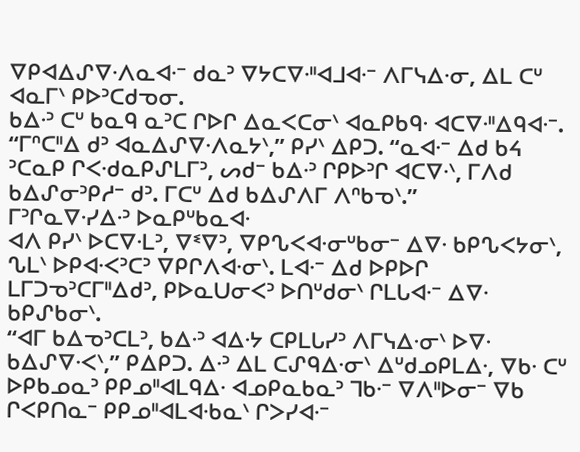ᐁᑭᐊᐃᔑᐁᐧᐱᓇᐊᐧᐨ ᑯᓇᐣ ᐁᔭᑕᐁᐧᐦᐊᒧᐊᐧᐨ ᐱᒥᓭᐃᐧᓂ, ᐃᒪ ᑕᐡ ᐊᓇᒥᐠ ᑭᐅᐣᑕᑯᓀᓂ.
ᑲᐃᐧᐣ ᑕᐡ ᑲᓇᑫ ᓇᐣᑕ ᒋᐅᒋ ᐃᓇᐸᑕᓂᐠ ᐊᓇᑭᑲᑫᐧ ᐊᑕᐁᐧᐦᐃᑫᐊᐧᐨ.
“ᒥᐢᑕᐦᐃ ᑯᐣ ᐊᓇᐃᔑᐁᐧᐱᓇᔭᐠ,” ᑭᓯᐠ ᐃᑭᑐ. “ᓇᐊᐧᐨ ᐃᑯ ᑲᔦ ᐣᑕᓇᑭ ᒋᐸᐧᑯᓇᑭᔑᒪᒥᐣ, ᔕᑯᐨ ᑲᐃᐧᐣ ᒋᑭᐅᐣᒋ ᐊᑕᐁᐧᐠ, ᒥᐱᑯ ᑲᐃᔑᓂᐣᑭᓱᐨ ᑯᐣ. ᒥᑕᐡ ᐃᑯ ᑲᐃᔑᐱᒥ ᐱᐢᑲᓀᐠ.”
ᒥᐣᒋᓇᐁᐧᓯᐃᐧᐣ ᐅᓇᑭᐡᑲᓇᐊᐧ
ᐊᐱ ᑭᓯᐠ ᐅᑕᐁᐧᒪᐣ, ᐁᓫᐁᐣ, ᐁᑭᔐᐸᐊᐧᓂᐡᑲᓂᐨ ᐃᐁᐧ ᑲᑭᔐᐸᔭᓂᐠ, ᔐᒪᐠ ᐅᑭᐊᐧᐸᐣᑕᐣ ᐁᑭᒋᐱᐊᐧᓂᐠ. ᒪᐊᐧᐨ ᐃᑯ ᐅᑭᐅᒋ ᒪᒥᑐᓀᐣᑕᒥᐦᐃᑯᐣ, ᑭᐅᓇᑌᓂᐸᐣ ᐅᑎᐡᑯᓂᐠ ᒋᒪᒐᐊᐧᐨ ᐃᐁᐧ ᑲᑭᔑᑲᓂᐠ.
“ᐊᒥ ᑲᐃᓀᐣᑕᒪᐣ, ᑲᐃᐧᐣ ᐊᐃᐧᔭ ᑕᑭᒪᒐᓯᐣ ᐱᒥᓭᐃᐧᓂᐠ ᐅᐁᐧ ᑲᐃᔑᐁᐧᐸᐠ,” ᑭᐃᑭᑐ. ᐃᐧᐣ ᐃᒪ ᑕᔑᑫᐃᐧᓂᐠ ᐃᐡᑯᓄᑭᒪᐃᐧ, ᐁᑲᐧ ᑕᐡ ᐅᑭᑲᓄᓇᐣ ᑭᑭᓄᐦᐊᒪᑫᐃᐧ ᐊᓄᑭᓇᑲᓇᐣ ᒣᑲᐧᐨ ᐁᐱᐦᐅᓂᐨ ᐁᑲ ᒋᐸᑭᑎᓇᐨ ᑭᑭᓄᐦᐊᒪᐊᐧᑲᓇᐠ ᒋᐳᓯᐊᐧᐨ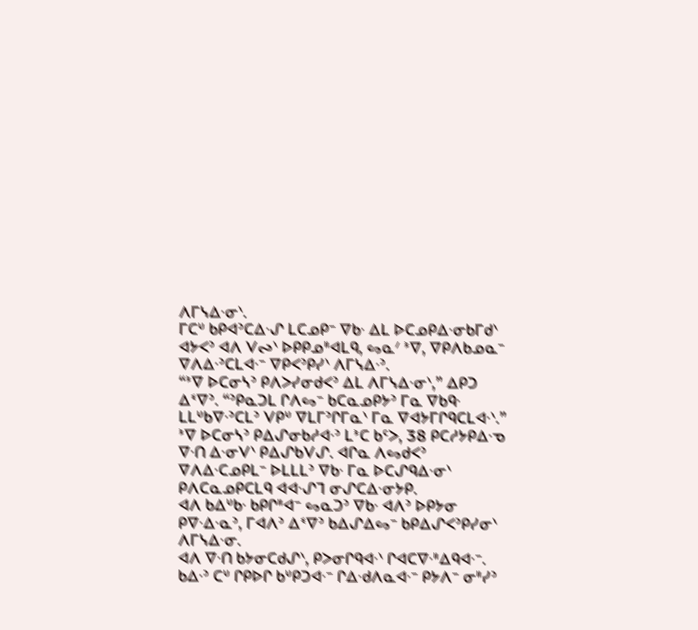ᐱᒥᓭᐃᐧᓂᐠ.
ᒥᑕᐡ ᑲᑭᐊᐣᑕᐃᐧᔑ ᒪᑕᓄᑭᐨ ᐁᑲᐧ ᐃᒪ ᐅᑕᓄᑭᐃᐧᓂᑲᒥᑯᐠ ᐊᔭᐸᐣ ᐊᐱ ᐯᔓᐠ ᐅᑭᑭᓄᐦᐊᒪᑫ, ᔕᓇᐟ ᕑᐁ, ᐁᑭᐱᑲᓄᓇᐨ ᐁᐱᐃᐧᐣᑕᒪᐊᐧᐨ ᐁᑭᐸᐣᑭᓯᐠ ᐱᒥᓭᐃᐧᐣ.
“ᕑᐁ ᐅᑕᓂᓴᐣ ᑭᐱᐳᓯᓂᑯᐸᐣ ᐃᒪ ᐱᒥᓭᐃᐧᓂᐠ,” ᐃᑭᑐ ᐃᓫᐁᐣ. “ᐣᑭᓇᑐᒪ ᒋᐱᔕᐨ ᑲᑕᓇᓄᑭᔭᐣ ᒥᓇ ᐁᑲᑫᐧ ᒪᒪᐡᑲᐁᐧᐣᑕᒪᐣ ᐯᑭᐡ ᐁᒪᒥᐣᒋᒥᓇᐠ ᒥᓇ ᐁᐊᔭᒥᒋᑫᑕᒪᐊᐧᐠ.”
ᕑᐁ ᐅᑕᓂᓴᐣ ᑭᐃᔑᓂᑲᓱᐊᐧᐣ ᒪᕑᑕ ᑲᑦᐳ, 38 ᑭᑕᓱᔭᑭᐃᐧᓀ ᐁᐧᑎ ᐃᐧᓂᐯᐠ ᑭᐃᔑᑲᐯᔑ. ᐊᒋᓇ ᐱᔕᑯᐸᐣ ᐁᐱᐃᐧᑕᓄᑭᒪᐨ ᐅᒪᒪᒪᐣ ᐁᑲᐧ ᒥᓇ ᐅᑕᔑᑫᐃᐧᓂᐠ ᑭᐱᑕᓇᓄᑭᑕᒪᑫ ᐊᐊᐧᔑᒣ ᓂᔑᑕᐃᐧᓂᔭᑭ.
ᐊᐱ ᑲᐃᐡᑲᐧ ᑲᑭᒋᐦᐊᐨ ᔕᓇᑐᐣ ᐁᑲᐧ ᐊᐱᐣ ᐅᑭᔭᓂ ᑭᐁᐧᐃᐧᓇᐣ, ᒥᐊᐱᐣ ᐃᓫᐁᐣ ᑲᐃᔑᐃᔕᐨ ᑲᑭᐃᔑᐸᐣᑭᓯᓂᐠ ᐱᒥᓭᐃᐧᓂ.
ᐊᐱ ᐁᐧᑎ ᑲᔭᓂᑕᑯᔑᐠ, ᑭᐳᓂᒋᑫᐊᐧᐠ ᒋᐊᑕᐁᐧᐦᐃᑫᐊᐧᐨ. ᑲᐃᐧᐣ ᑕᐡ ᒋᑭᐅᒋ ᑲᐡᑭᑐᐊᐧᐨ ᒋᐃᐧᑯᐱᓇᐊᐧᐨ ᑭᔭᐱᐨ ᓂᐦᓯᐣ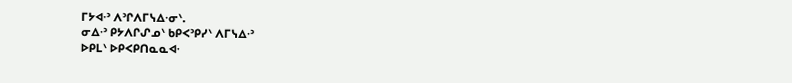ᒥᔭᐊᐧᐣ ᐱᐣᒋᐱᒥᓭᐃᐧᓂᐠ.
ᓂᐃᐧᐣ ᑭᔭᐱᒋᔑᓄᐠ ᑲᑭᐸᐣᑭᓯᐠ ᐱᒥᓭᐃᐧᐣ
ᐅᑭᒪᐠ ᐅᑭᐸᑭᑎᓇᓇᐊᐧ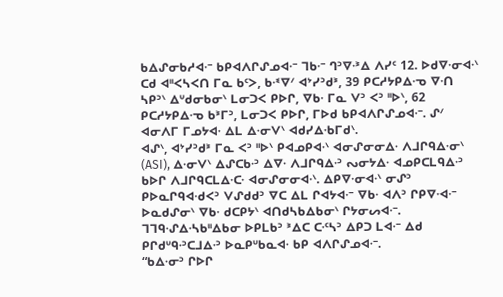ᑲᐃᔑᓂᑲᓱᐊᐧᐨ ᑲᑭᐊᐱᒋᔑᓄᐊᐧᐨ ᒣᑲᐧᐨ ᒉᐣᐁᐧᕑᐃ ᐱᓯᑦ 12. ᐅᑯᐁᐧᓂᐊᐧᐠ ᑕᑯ ᐊᐦᐸᓴᐸᑎ ᒥᓇ ᑲᑦᐳ, ᑲᐧᓫᐁᐟ ᐊᔾᓯᐣᑯᕑ, 39 ᑭᑕᓱᔭᑭᐃᐧᓀ ᐁᐧᑎ ᓴᑭᐣᐠ ᐃᐡᑯᓂᑲᓂᐠ ᒪᓂᑐᐸ ᑭᐅᒋ, ᐁᑲᐧ ᒥᓇ ᐯᐣ ᐸᐣ ᐦᐅᐠ, 62 ᑭᑕᓱᔭᑭᐃᐧᓀ ᑲᕑᒥᐣ, ᒪᓂᑐᐸ ᑭᐅᒋ, ᒥᐅᑯ ᑲᑭᐊᐱᒋᔑᓄᐊᐧᐨ. ᔑᐟ ᐊᓂᐱᒥ ᒥᓄᔭᐊᐧ ᐃᒪ ᐃᐧᓂᐯᐠ ᐊᑯᓯᐃᐧᑲᒥᑯᐠ.
ᐊᔑᐠ, ᐊᔾᓯᐣᑯᕑ ᒥᓇ ᐸᐣ ᐦᐅᐠ ᑭᐊᓄᑭᐊᐧᐠ ᐊᓂᔑᓂᓂᐃᐧ ᐱᒧᒋᑫᐃᐧᓂᐠ (ASI), ᐃᐧᓂᐯᐠ ᐃᔑᑕᑲᐧᐣ ᐃᐁᐧ ᐱᒧᒋᑫᐃᐧᐣ ᔓᓂᔭᐃᐧ ᐊᓄᑭᑕᒪᑫᐃᐧᐣ ᑲᐅᒋ ᐱᒧᒋᑫᑕᒪᐃᐧᑕᐧ ᐊᓂᔑᓂᓂᐊᐧᐠ. ᐃᑭᐁᐧᓂᐊᐧᐠ ᓂᔑᐣ ᑭᐅᓇᒋᑫᐊᐧᑯᐸᐣ ᐯᔑᑯᑯᐣ ᐁᑕ ᐃᒪ ᒋᐊᔭᐊᐧᐨ ᐁᑲᐧ ᐊᐱᐣ ᒋᑭᐁᐧᐊᐧᐨ ᐅᓇᑯᔑᓂᐠ ᐁᑲᐧ ᑯᑕᑭᔭᐠ ᐊᑎᑯᓴᑲᐃᑲᓂᐠ ᒋᔭᓂᔕᐊᐧᐨ.
ᒣᒣᑫᐧᔑᐃᐧᓴᑲᐦᐃᑲᓂ ᐅᑭᒪᑲᐣ ᕑᐃᑕ ᑕᐧᑦᓴᐣ ᐃᑭᑐ ᒪᐊᐧᐨ ᐃᑯ ᑭᒋᑯᐡᑫᐧᐣᑕᒧᐃᐧᐣ ᐅᓇᑭᐡᑲᓇᐊᐧ ᑲᑭ ᐊᐱᒋᔑᓄᐊᐧᐨ.
“ᑲᐃᐧᓂᐣ ᒋᐅᒋ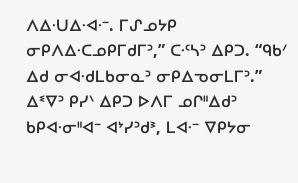ᐱᐃᐧᑌᐃᐧᐊᐧᐨ. ᒥᔑᓄᔭᑭ ᓂᑭᐱᐃᐧᑕᓄᑭᒥᑯᒥᐣ,” ᑕᐧᑦᓴᐣ ᐃᑭᑐ. “ᑫᑲᐟ ᐃᑯ ᓂᐊᐧᑯᒪᑲᓂᓇᐣ ᓂᑭᐃᓀᓂᒪᒥᐣ.”
ᐃᓫᐁᐣ ᑭᓯᐠ ᐃᑭᑐ ᐅᐱᒥ ᓄᒋᐦᐃᑯᐣ ᑲᑭᐊᐧᓂᐦᐊᐨ ᐊᔾᓯᐣᑯᕑ, ᒪᐊᐧᐨ ᐁᑭᔭᓂ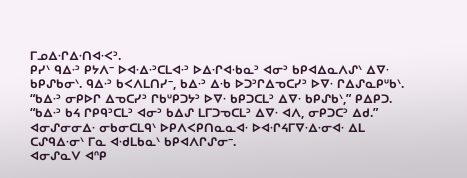ᒥᓄᐃᐧᒋᐃᐧᑎᐊᐧᐸᐣ.
ᑭᓯᐠ ᑫᐃᐧᐣ ᑭᔭᐱᐨ ᐅᐊᐧᐃᐧᐣᑕᒪᐊᐧᐣ ᐅᐃᐧᒋᐊᐧᑲᓇᐣ ᐊᓂᐣ ᑲᑭᐊᐃᓇᐱᔑᐠ ᐃᐁᐧ ᑲᑭᔑᑲᓂᐠ. ᑫᐃᐧᐣ ᑲᐸᐱᒪᑎᓯᐨ, ᑲᐃᐧᐣ ᐃᐧᑲ ᐅᑐᐣᒋᐃᓀᑕᓯᐣ ᐅᐁᐧ ᒋᐃᔑᓇᑭᐡᑲᐠ.
“ᑲᐃᐧᐣ ᓂᑭᐅᒋ ᐃᓀᑕᓯᐣ ᒋᑲᐡᑭᑐᔭᐣ ᐅᐁᐧ ᑲᑭᑐᑕᒪᐣ ᐃᐁᐧ ᑲᑭᔑᑲᐠ,” ᑭᐃᑭᑐ. “ᑲᐃᐧᐣ ᑲᔦ ᒋᑭᑫᐣᑕᒪᐣ ᐊᓂᐣ ᑲᐃᔑ ᒪᒥᑐᓀᑕᒪᐣ ᐃᐁᐧ ᐊᐱ, ᓂᑭᑐᑕᐣ ᐃᑯ.”
ᐊᓂᔑᓂᓂᐃᐧ ᓂᑲᓂᑕᒪᑫᐠ ᐅᑭᐱᐸᑭᑎᓇᓇᐊᐧ ᐅᐊᐧᒋᔦᒥᐁᐧᐃᐧᓂᐊᐧ ᐃᒪ ᑕᔑᑫᐃᐧᓂᐠ ᒥᓇ ᐊᐧᑯᒪᑲᓇᐠ ᑲᑭᐊᐱᒋᔑᓂᐨ.
ᐊᓂᔑᓇᐯ ᐊᐢᑭ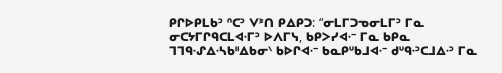ᑭᒋᐅᑭᒪᑲᐣ ᐢᑕᐣ ᐯᕑᑎ ᑭᐃᑭᑐ: “ᓂᒪᒥᑐᓀᓂᒪᒥᐣ ᒥᓇ ᓂᑕᔭᒥᒋᑫᑕᒪᐊᐧᒥᐣ ᐅᐱᒥᓭ, ᑲᑭᐳᓯᐊᐧᐨ ᒥᓇ ᑲᑭᓇ ᒣᒣᑫᐧᔑᐃᐧᓴᑲᐦᐃᑲᓂᐠ ᑲᐅᒋᐊᐧᐨ ᑲᓇᑭᐡᑲᒧᐊᐧᐨ ᑯᐡᑫᐧᐣᑕᒧᐃᐧᐣ ᒥᓇ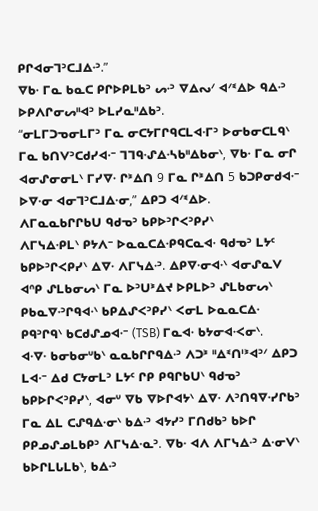ᑭᒋᐊᓂᒣᐣᑕᒧᐃᐧᐣ.”
ᐁᑲᐧ ᒥᓇ ᑲᓇᑕ ᑭᒋᐅᑭᒪᑲᐣ ᔕᐧᐣ ᐁᐃᔓᐟ ᐊᐟᓫᐃᐅ ᑫᐃᐧᐣ ᐅᑭᐱᒋᓂᔕᐦᐊᐣ ᐅᒪᓯᓇᐦᐃᑲᐣ.
“ᓂᒪᒥᑐᓀᓂᒪᒥᐣ ᒥᓇ ᓂᑕᔭᒥᒋᑫᑕᒪᐊᐧᒥᐣ ᐅᓂᑲᓂᑕᒪᑫᐠ ᒥᓇ ᑲᑎᐯᐣᑕᑯᓯᐊᐧᐨ ᒣᒣᑫᐧᔑᐃᐧᓴᑲᐦᐃᑲᓂᐠ, ᐁᑲᐧ ᒥᓇ ᓂᒋ ᐊᓂᔑᓂᓂᒪᐠ ᒥᓯᐁᐧ ᒋᕑᐃᑎ 9 ᒥᓇ ᒋᕑᐃᑎ 5 ᑲᑐᑭᓂᑯᐊᐧᐨ ᐅᐁᐧᓂ ᐊᓂᒣᐣᑕᒧᐃᐧᓂ,” ᐃᑭᑐ ᐊᐟᓫᐃᐅ.
ᐱᒥᓇᓇᑲᒋᒋᑲᑌ ᑫᑯᓀᐣ ᑲᑭᐅᐣᒋᐸᐣᑭᓯᐠ
ᐱᒥᓭᐃᐧᑭᒪᐠ ᑭᔭᐱᐨ ᐅᓇᓇᑕᐃᐧᑭᑫᑕᓇᐊᐧ ᑫᑯᓀᐣ ᒪᔭᑦ ᑲᑭᐅᐣᒋᐸᑭᓯᐠ ᐃᐁᐧ ᐱᒥᓭᐃᐧᐣ. ᐃᑭᐁᐧᓂᐊᐧᐠ ᐊᓂᔑᓇᐯ ᐊᐢᑭ ᔑᒪᑲᓂᔕᐠ ᒥᓇ ᐅᐣᑌᕑᐃᔪ ᐅᑭᒪᐅᐣ ᔑᒪᑲᓂᔕᐠ ᑭᑲᓇᐁᐧᐣᒋᑫᐊᐧᐠ ᑲᑭᐃᔑᐸᐣᑭᓯᐠ ᐸᓂᒪ ᐅᓇᓇᑕᐃᐧ ᑭᑫᐣᒋᑫᐠ ᑲᑕᑯᔑᓄᐊᐧᐨ (TSB) ᒥᓇᐊᐧ ᑲᔭᓂᐊᐧᐸᓂᐠ.
ᐊᐧᐁᐧ ᑲᓂᑲᓂᐡᑲᐠ ᓇᓇᑲᒋᒋᑫᐃᐧᐣ ᐱᑐᕑ ᐦᐃᓫᑎᑊᕑᐊᐣᐟ ᐃᑭᑐ ᒪᐊᐧᐨ ᐃᑯ ᑕᔭᓂᒪᐣ ᒪᔭᑦ ᒋᑭ ᑭᑫᒋᑲᑌᐠ ᑫᑯᓀᐣ ᑲᑭᐅᒋᐸᐣᑭᓯᐠ, ᐊᓂᐡ ᐁᑲ ᐁᐅᒋᐊᔭᐠ ᐃᐁᐧ ᐱᐣᑎᑫᐁᐧᓯᒋᑲᐣ ᒥᓇ ᐃᒪ ᑕᔑᑫᐃᐧᓂᐠ ᑲᐃᐧᐣ ᐊᔭᓯᐣ ᒥᑎᑯᑲᐣ ᑲᐅᒋ ᑭᑭᓄᔑᓄᒪᑲᑭᐣ ᐱᒥᓭᐃᐧᓇᐣ. ᐁᑲᐧ ᐊᐱ ᐱᒥᓭᐃᐧᐣ ᐃᐧᓂᐯᐠ ᑲᐅᒋᒪᒐᒪᑲᐠ, ᑲᐃᐧᐣ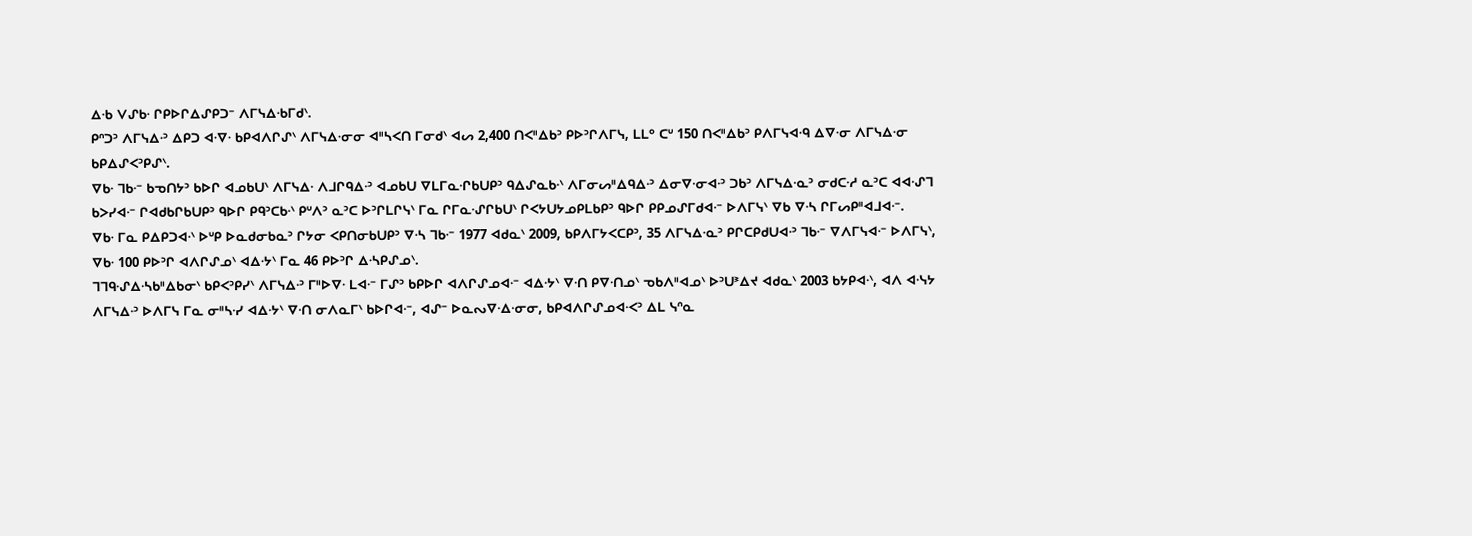ᐃᐧᑲ ᐯᔑᑲᐧ ᒋᑭᐅᒋᐃᔑᑭᑐᐨ ᐱᒥᓭᐃᐧᑲᒥᑯᐠ.
ᑭᐢᑐᐣ ᐱᒥᓭᐃᐧᐣ ᐃᑭᑐ ᐊᐧᐁᐧ ᑲᑭᐊᐱᒋᔑᐠ ᐱᒥᓭᐃᐧᓂᓂ ᐊᐦᓴᐸᑎ ᒥᓂᑯᐠ ᐊᔕ 2,400 ᑎᐸᐦᐃᑲᐣ ᑭᐅᐣᒋᐱᒥᓭ, ᒪᒪᐤ ᑕᐡ 150 ᑎᐸᐦᐃᑲᐣ ᑭᐱᒥᓭᐊᐧᑫ ᐃᐁᐧᓂ ᐱᒥᓭᐃᐧᓂ ᑲᑭᐃᔑᐸᐣᑭᔑᐠ.
ᐁᑲᐧ ᒣᑲᐧᐨ ᑲᓀᑎᔭᐣ ᑲᐅᒋ ᐊᓄᑲᑌᐠ ᐱᒥᓭᐃᐧ ᐱᒧᒋᑫᐃᐧᐣ ᐊᓄᑲᑌ ᐁᒪᒥᓇᐧᒋᑲᑌᑭᐣ ᑫᐃᔑᓇᑲᐧᐠ ᐱᒥᓂᔕᐦᐃᑫᐃᐧᐣ ᐃᓂᐁᐧᓂᐊᐧᐣ ᑐᑲᐣ ᐱᒥᓭᐃᐧᓇᐣ ᓂᑯᑕᐧᓱ ᓇᐣᑕ ᐊᐊᐧᔑᒣ ᑲᐳᓯᐊᐧᐨ ᒋᐊᑯᑲᒋᑲᑌᑭᐣ ᑫᐅᒋ ᑭᑫᐣᑕᑲᐧᐠ ᑭᐡᐱᐣ ᓇᐣᑕ ᐅᐣᒋᒪᒋᓭᐠ ᒥᓇ ᒋᒥᓇᐧᔑᒋᑲᑌᐠ ᒋᐸᔭᑌᔭᓄᑭᒪᑲᑭᐣ ᑫᐅᒋ ᑭᑭᓄᔑᒥᑯᐊᐧᐨ ᐅᐱᒥᓭᐠ ᐁᑲ ᐁᐧᓴ ᒋᒥᔕᑭᐦᐊᒧᐊᐧᐨ.
ᐁᑲᐧ ᒥᓇ ᑭᐃᑭᑐᐊᐧᐠ ᐅᐡᑭ ᐅᓇᑯᓂᑲᓇᐣ ᒋᔭᓂ ᐸᑭᑎᓂᑲᑌᑭᐣ ᐁᐧᓴ ᒣᑲᐧᐨ 1977 ᐊᑯᓇᐠ 2009, ᑲᑭᐱᒥᔭᐸᑕᑭᐣ, 35 ᐱᒥᓭᐃᐧᓇᐣ ᑭᒋᑕᑭᑯᑌᐊᐧᐣ ᒣᑲᐧᐨ ᐁᐱᒥᓭᐊᐧᐨ ᐅᐱᒥᓭᐠ, ᐁᑲᐧ 100 ᑭᐅᐣᒋ ᐊᐱᒋᔑᓄᐠ ᐊᐃᐧᔭᐠ ᒥᓇ 46 ᑭᐅᐣᒋ ᐃᐧᓴᑭᔑᓄᐠ.
ᒣᒣᑫᐧᔑᐃᐧᓴᑲᐦᐃᑲᓂᐠ ᑲᑭᐸᐣᑭᓯᐠ ᐱᒥᓭᐃᐧᐣ ᒥᐦᐅᐁᐧ ᒪᐊᐧᐨ ᒥᔑᐣ ᑲᑭᐅᒋ ᐊᐱᒋᔑᓄᐊᐧᐨ ᐊᐃᐧᔭᐠ ᐁᐧᑎ ᑭᐁᐧᑎᓄᐠ ᓀᑲᐱᐦᐊᓄᐠ ᐅᐣᑌᕑᐃᔪ ᐊᑯᓇᐠ 2003 ᑲᔭᑭᐊᐧᐠ, ᐊᐱ ᐊᐧᓭᔭ ᐱᒥᓭᐃᐧᐣ ᐅᐱᒥᓭ ᒥᓇ ᓂᐦᓴᐧᓯ ᐊᐃᐧᔭᐠ ᐁᐧᑎ ᓂᐱᓇᒥᐠ ᑲᐅᒋᐊᐧᐨ, ᐊᔑᐨ ᐅᓇᔓᐁᐧᐃᐧᓂᓂ, ᑲᑭᐊᐱᒋᔑᓄᐊᐧᐸᐣ ᐃᒪ ᓭᐢᓇ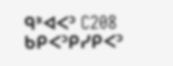ᑫᕑᐊᐸᐣ C208 ᑲᑭᐸᐣᑭᓯᑭᐸᐣ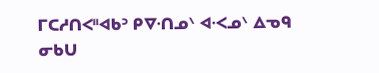ᒥᑕᓱᑎᐸᐦᐊᑲᐣ ᑭᐁᐧᑎᓄᐠ ᐊᐧᐸᓄᐠ ᐃᓀᑫ ᓂᑲᑌ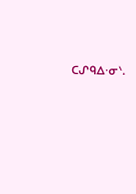ᑕᔑᑫᐃᐧᓂᐠ.